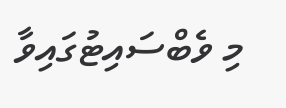މި ވެބްސައިޓުގައިވާ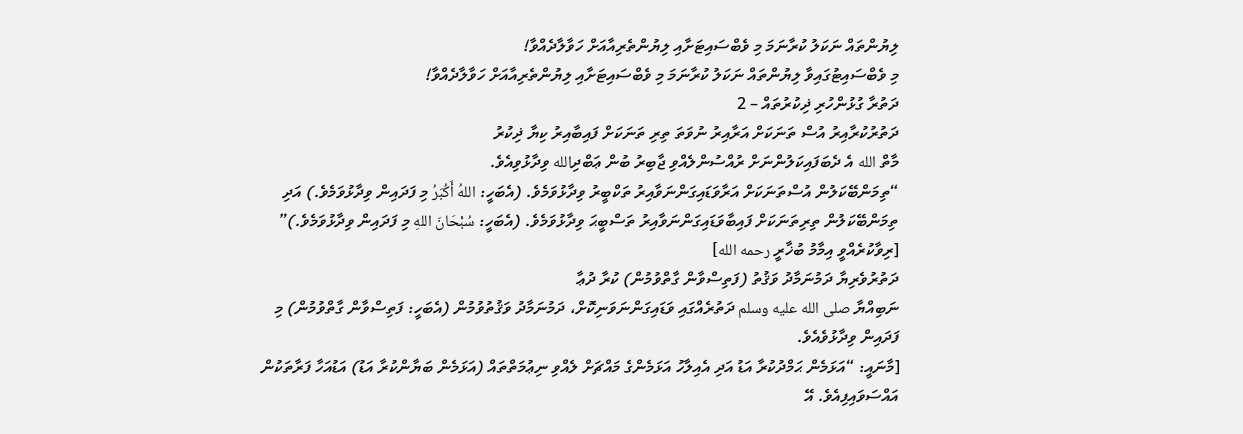ލިޔުންތައް ނަކަލު ކުރާނަމަ މި ވެބްސައިޓަށާއި ލިޔުންތެރިއާއަށް ހަވާލާދެއްވާ!
މި ވެބްސައިޓުގައިވާ ލިޔުންތައް ނަކަލު ކުރާނަމަ މި ވެބްސައިޓަށާއި ލިޔުންތެރިއާއަށް ހަވާލާދެއްވާ!
ދަތުރާ ގުޅުންހުރި ޛިކުރުތައް – 2
ދަތުރުކުރާއިރު އުސް ތަނަކަށް އަރާއިރު ނުވަތަ ތިރި ތަނަކަށް ފައިބާއިރު ކިޔާ ޛިކުރު
މާތް الله އެ ދެބަފައިކަލުންނަށް ރުއްސުންލެއްވި ޖާބިރު ބުން ޢަބްދިالله ވިދާޅުވިއެވެ.
“ތިމަންބޭކަލުން އުސްތަނަކަށް އަރާވަޑައިގަންނަވާއިރު ތަކްބީރު ވިދާޅުވަމެވެ. (އެބަހީ: اللهُ أَكُبَرُ މި ފަދައިން ވިދާޅުވަމެވެ.) އަދި ތިމަންބޭކަލުން ތިރިތަނަކަށް ފައިބާވަޑައިގަންނަވާއިރު ތަސްބީޙަ ވިދާޅުވަމެވެ. (އެބަހީ: سُبْحَانَ اللهِ މި ފަދައިން ވިދާޅުވަމެވެ.)”
[ރިވާކުރެއްވީ އިމާމު ބުޚާރީ رحمه الله]
ދަތުރުވެރިޔާ ދަމުނަމާދު ވަޤުތު (ފަތިސްވާން ގާތްވުމުން) ކުރާ ދުޢާ
ނަބިއްޔާ صلى الله عليه وسلم ދަތުރެއްގައި ވަޑައިގަންނަވަނިކޮށް، ދަމުނަމާދު ވަޤުތުވުމުން (އެބަހީ: ފަތިސްވާން ގާތްވުމުން) މި ފަދައިން ވިދާޅުވެއެވެ.
[މާނައީ: “އަޅަމެން ޙަމްދުކުރާ އަޑު އަދި އެއިލާހު އަޅަމެންގެ މައްޗަށް ލެއްވި ނިޢުމަތްތައް (އަޅަމެން ބަޔާންކުރާ އަޑު) އަޑުއަހާ ފަރާތަކުން އައްސަވައިފިއެވެ. އޭ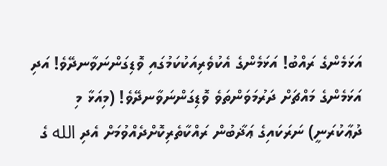އަޅަމެންގެ ރައްބު! އަޅަމެންގެ އެކުވެރިއަކުކަމުގައި ވޮޑިގަންނަވާނދޭވެ! އަދި އަޅަމެންގެ މައްޗަށް ދަރުމަވަންތަވެ ވޮޑިގަންނަވާނދޭވެ! (މިއަޅާ މި ދުޢާކުރަނީ) ނަރަކައިގެ ޢަޛާބުން ރައްކާތެރިކޮށްދެއްވުމަށް އެދި الله ގެ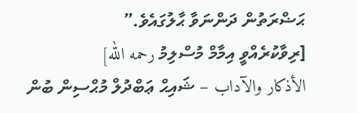ޙަޟްރަތުން ދަންނަވާ ޙާލުގައެވެ.”
[ރިވާކުރެއްވީ އިމާމް މުސްލިމު رحمه الله]
الأذكار والآداب – ޝައިޙް ޢަބްދުލް މުޙްސިން ބުން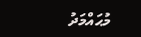މުޙައްމަދު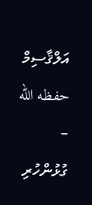އަލްޤާސިމް حفظه الله  –
ގުޅުންހުރި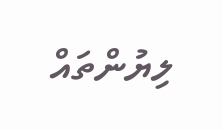ލިޔުންތައް